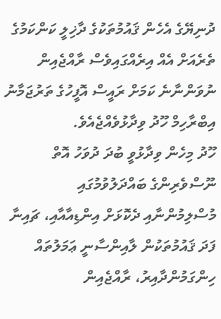ދުނިޔޭގެ އެހެން ޤައުމުތަކުގެ ދާޚިލީ ކަންކަމުގެ ތެރެއަށް އެއް އިރެއްގައިވެސް ރާއްޖެއިން ނުވަންނާނެ ކަމަށް ރައީސް އޮފީހުގެ ތަރުޖަމާނު އިބްރާހިމް ހޫދު ވިދާޅުވެއްޖެއެވެ.
ހޫދު މިހެން ވިދާޅުވީ ބުދަ ދުވަހު އޮތް ނޫސްވެރިންގެ ބައްދަލުވުމުގައި މުސްލިމުންނާއި ދެކޮޅަށް އިންޑިއާއާއި، ޗައިނާ ފަދަ ޤައުމުތަކުން ލާއިންސާނީ ޢަމަލުތައް ހިންގަމުންދާއިރު، ރާއްޖެއިން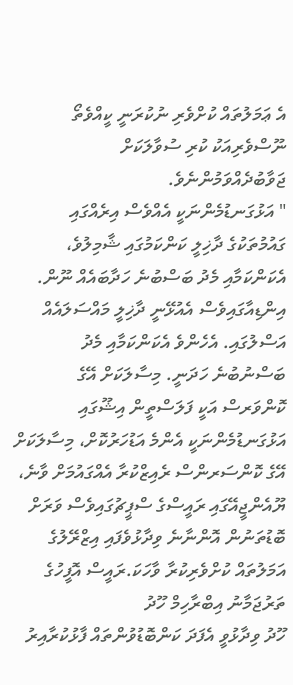އެ ޢަމަލުތައް ކުށްވެރި ނުކުރަނީ ކީއްވެތޯ ނޫސްވެރިއަކު ކުރި ސުވާލަކަށް ޖަވާބުދެއްވަމުންނެވެ.
" އަޅުގަނޑުމެންނަކީ އެއްވެސް އިރެއްގައި ގައުމުތަކުގެ ދާޚިލީ ކަންކަމުގައި ޝާމިލުވެ، އެކަންކަމާއި މެދު ބަސްބުނެ ހަދާބައެއް ނޫން. އިންޑިއާގައިވެސް އެއުޅޭނީ ދާޚިލީ މައްސަލައެއް އަސްލުގައި. އެހެންވެ އެކަންކަމާއި މެދު ބަސްނުބުނެ ހަދަނީ. މިސާލަކަށް އޭގެ ކޮންވަރސް އަކީ ފަލަސްތީން އިޝޫގައި އަޅުގަނޑުމެންނަކީ އެންމެ އަޑުހަރުކޮށް، މިސާލަކަށް އޭގެ ކޮންސަރންސް ރެއިޒްކުރާ އެއްގައުމަށް ވާނެ، ޔޫއެންޖީއޭގައި ރައީސްގެ ސްޕީޗުގައިވެސް ވަރަށް ބޮޑުތަނުން އޮންނާނެ ވިދާޅުވެފައި އިޒްރޭލުގެ އަމަލުތައް ކުށްވެރިކުރާ ވާހަކަ.ރައީސް އޮފީހުގެ ތަރުޖަމާނު އިބްރާހިމް ހޫދު
ހޫދު ވިދާޅުވީ އެފަދަ ކަންބޮޑުވުންތައް ފާޅުކުރާއިރު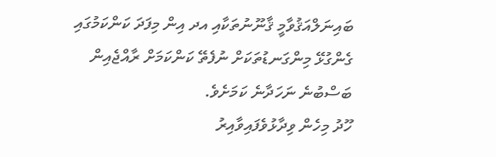ބައިނަލްއަޤުވާމީ ޤާނޫނުތަކާއި އދ އިން މިފަދަ ކަންކަމުގައި ގެންގުޅޭ މިންގަނޑުތަކަށް ނުފެތޭ ކަންކަމަށް ރާއްޖެއިން ބަސްބުނެ ނަހަދާނެ ކަމަށެވެ.
ހޫދު މިހެން ވިދާޅުވެފައިވާއިރު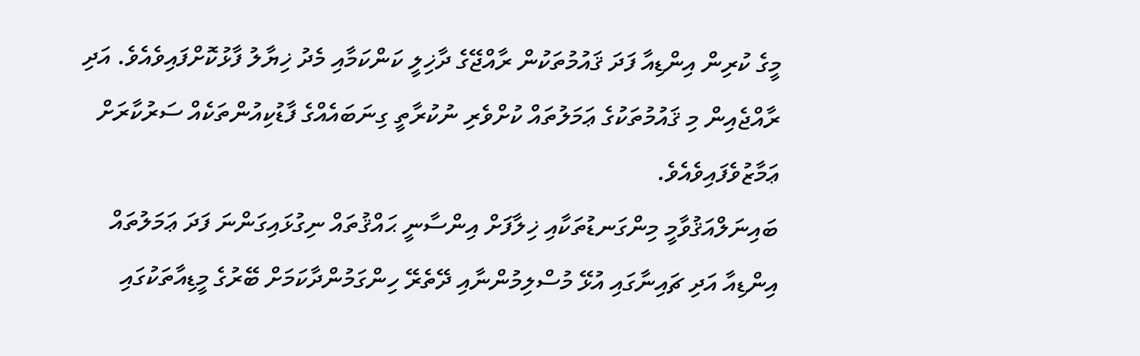މީގެ ކުރިން އިންޑިއާ ފަދަ ޤައުމުތަކުން ރާއްޖޭގެ ދާޚިލީ ކަންކަމާއި މެދު ޚިޔާލު ފާޅުކޮށްފައިވެއެވެ. އަދި ރާއްޖެއިން މި ޤައުމުތަކުގެ ޢަމަލުތައް ކުށްވެރި ނުކުރާތީ ގިނަބައެއްގެ ފާޑުކިއުންތަކެއް ސަރުކާރަށް ޢަމާޒުވެފައިވެއެވެ.
ބައިނަލްއަޤުވާމީ މިންގަނޑުތަކާއި ޚިލާފަށް އިންސާނީ ޙައްޤުތައް ނިގުޅައިގަންނަ ފަދަ ޢަމަލުތައް އިންޑިއާ އަދި ޗައިނާގައި އުޅޭ މުސްލިމުންނާއި ދޭތެރޭ ހިންގަމުންދާކަމަށް ބޭރުގެ މީޑިއާތަކުގައި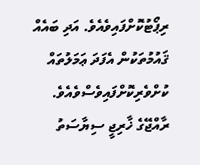ރިޕޯޓުކޮށްފައިވެއެވެ. އަދި ބައެއް ޤައުމުތަކުން އެފަދަ ޢަމަލުތައް ކުށްވެރިކޮށްފައިވެސްވެއެވެ.
ރާއްޖޭގެ ޚާރިޖީ ސިޔާސަތު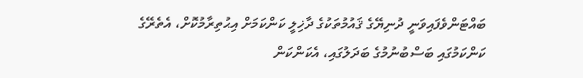ބައްޓަންވެފައިވަނީ ދުނިޔޭގެ ޤައުމުތަކުގެ ދާޚިލީ ކަންކަމަށް އިޙުތިރާމުކޮށް، އެތެރޭގެ ކަންކަމުގައި ބަސްބުނުމުގެ ބަދަލުގައި، އެކަންކަން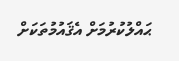ޙައްލުކުރުމަށް އެޤައުމުތަކަށް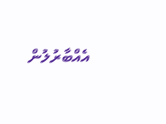އެއްބާރުލުން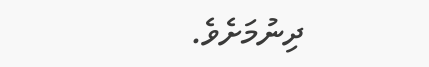ދިނުމަށެވެ.